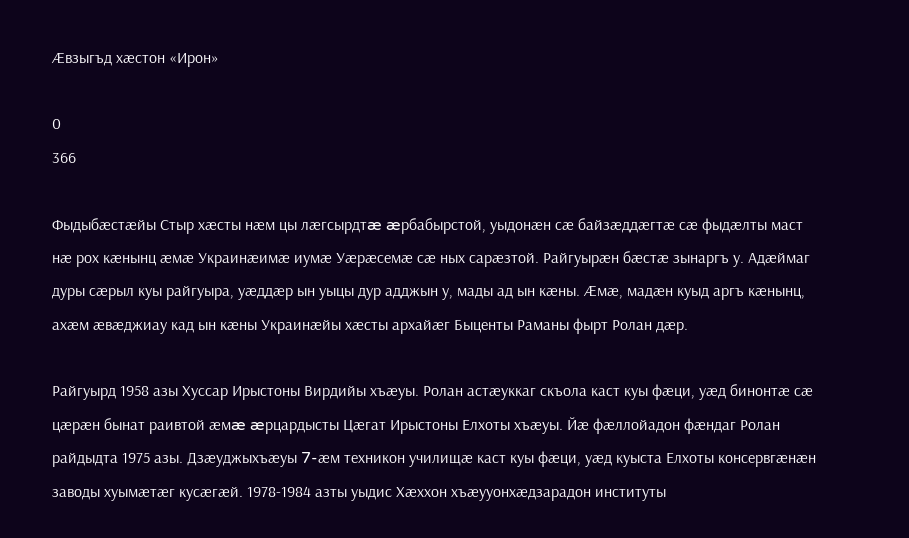Æвзыгъд хæстон «Ирон»

0
366

Фыдыбæстæйы Стыр хæсты нæм цы лæгсырдтæ æрбабырстой, уыдонæн сæ байзæддæгтæ сæ фыдæлты маст нæ рох кæнынц æмæ Украинæимæ иумæ Уæрæсемæ сæ ных сарæзтой. Райгуырæн бæстæ зынаргъ у. Адæймаг дуры сæрыл куы райгуыра, уæддæр ын уыцы дур адджын у, мады ад ын кæны. Æмæ, мадæн куыд аргъ кæнынц, ахæм æвæджиау кад ын кæны Украинæйы хæсты архайæг Быценты Раманы фырт Ролан дæр.

Райгуырд 1958 азы Хуссар Ирыстоны Вирдийы хъæуы. Ролан астæуккаг скъола каст куы фæци, уæд бинонтæ сæ цæрæн бынат раивтой æмæ æрцардысты Цæгат Ирыстоны Елхоты хъæуы. Йæ фæллойадон фæндаг Ролан райдыдта 1975 азы. Дзæуджыхъæуы 7-æм техникон училищæ каст куы фæци, уæд куыста Елхоты консервгæнæн заводы хуымæтæг кусæгæй. 1978-1984 азты уыдис Хæххон хъæууонхæдзарадон институты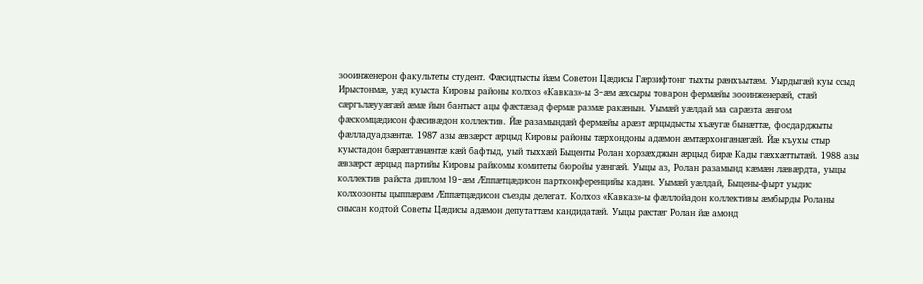зооинженерон факультеты студент. Фæсидтысты йæм Советон Цæдисы Гæрзифтонг тыхты рæнхъытæм. Уырдыгæй куы ссыд Ирыстонмæ, уæд куыста Кировы районы колхоз «Кавказ»-ы 3-æм æхсыры товарон фермæйы зооинженерæй, стæй сæргълæууæгæй æмæ йын бантыст ацы фæстæзад фермæ размæ ракæнын. Уымæй уæлдай ма сарæзта æнгом фæскомцæдисон фæсивæдон коллектив. Йæ разамындæй фермæйы арæзт æрцыдысты хъæугæ бынæттæ, фосдарджыты фæлладуадзæнтæ. 1987 азы æвзæрст æрцыд Кировы районы тæрхондоны адæмон æмтæрхонгæнæгæй. Йæ къухы стыр куыстадон бæрæггæнæнтæ кæй бафтыд, уый тыххæй Быценты Ролан хорзæхджын æрцыд бирæ Кады гæххæттытæй. 1988 азы æвзæрст æрцыд партийы Кировы райкомы комитеты бюройы уæнгæй. Уыцы аз, Ролан разамынд кæмæн лæвæрдта, уыцы коллектив райста диплом 19-æм Æппæтцæдисон партконференцийы кадæн. Уымæй уæлдай, Быцены-фырт уыдис колхозонты цыппæрæм Æппæтцæдисон съезды делегат. Колхоз «Кавказ»-ы фæллойадон коллективы æмбырды Роланы снысан кодтой Советы Цæдисы адæмон депутаттæм кандидатæй. Уыцы рæстæг Ролан йæ амонд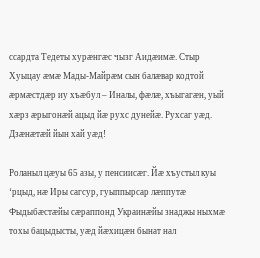ссардта Тедеты хурæнгæс чызг Аидæимæ. Стыр Хуыцау æмæ Мады-Майрæм сын балæвар кодтой æрмæстдæр иу хъæбул – Иналы, фæлæ, хъыгагæн, уый хæрз æрыгонæй ацыд йæ рухс дунейæ. Рухсаг уæд. Дзæнæтæй йын хай уæд!

Роланыл цæуы 65 азы, у пенсиисæг. Йæ хъустыл куы ‘рцыд, нæ Иры сагсур, гуыппырсар лæппутæ Фыдыбæстæйы сæраппонд Украинæйы знаджы ныхмæ тохы бацыдысты, уæд йæхицæн бынат нал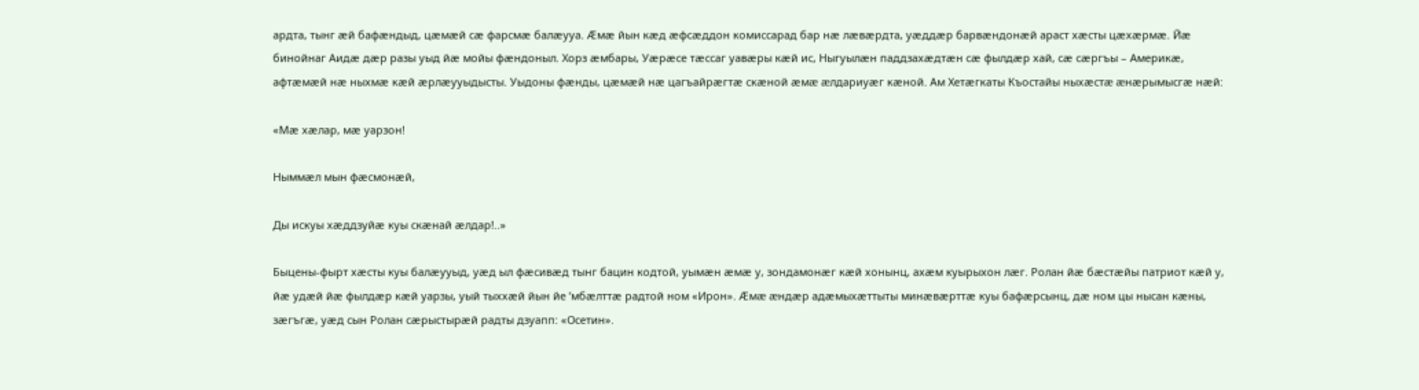ардта, тынг æй бафæндыд, цæмæй сæ фарсмæ балæууа. Æмæ йын кæд æфсæддон комиссарад бар нæ лæвæрдта, уæддæр барвæндонæй араст хæсты цæхæрмæ. Йæ бинойнаг Аидæ дæр разы уыд йæ мойы фæндоныл. Хорз æмбары, Уæрæсе тæссаг уавæры кæй ис, Ныгуылæн паддзахæдтæн сæ фылдæр хай, сæ сæргъы – Америкæ, афтæмæй нæ ныхмæ кæй æрлæууыдысты. Уыдоны фæнды, цæмæй нæ цагъайрæгтæ скæной æмæ æлдариуæг кæной. Ам Хетæгкаты Къостайы ныхæстæ æнæрымысгæ нæй:

«Мæ хæлар, мæ уарзон!

Ныммæл мын фæсмонæй,

Ды искуы хæддзуйæ куы скæнай æлдар!..»

Быцены-фырт хæсты куы балæууыд, уæд ыл фæсивæд тынг бацин кодтой, уымæн æмæ у, зондамонæг кæй хонынц, ахæм куырыхон лæг. Ролан йæ бæстæйы патриот кæй у, йæ удæй йæ фылдæр кæй уарзы, уый тыххæй йын йе ’мбæлттæ радтой ном «Ирон». Æмæ æндæр адæмыхæттыты минæвæрттæ куы бафæрсынц, дæ ном цы нысан кæны, зæгъгæ, уæд сын Ролан сæрыстырæй радты дзуапп: «Осетин».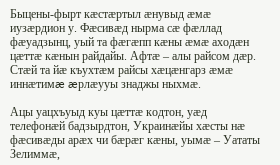Быцены-фырт кæстæртыл æнувыд æмæ иузæрдион у. Фæсивæд нырма сæ фæллад фæуадзынц, уый та фæгæпп кæны æмæ аходæн цæттæ кæнын райдайы. Афтæ – алы райсом дæр. Стæй та йæ къухтæм райсы хæцæнгарз æмæ иннæтимæ æрлæууы знаджы ныхмæ.

Ацы уацхъуыд куы цæттæ кодтон, уæд телефонæй бадзырдтон, Украинæйы хæсты нæ фæсивæды арæх чи бæрæг кæны, уымæ – Уататы Зелиммæ,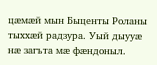цæмæй мын Быценты Роланы тыххæй радзура. Уый дыууæ нæ загъта мæ фæндоныл.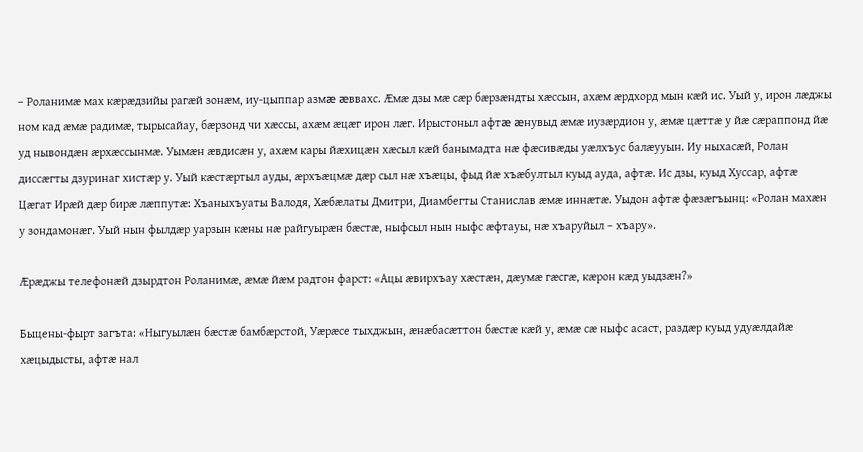– Роланимæ мах кæрæдзийы рагæй зонæм, иу-цыппар азмæ æввахс. Æмæ дзы мæ сæр бæрзæндты хæссын, ахæм æрдхорд мын кæй ис. Уый у, ирон лæджы ном кад æмæ радимæ, тырысайау, бæрзонд чи хæссы, ахæм æцæг ирон лæг. Ирыстоныл афтæ æнувыд æмæ иузæрдион у, æмæ цæттæ у йæ сæраппонд йæ уд нывондæн æрхæссынмæ. Уымæн æвдисæн у, ахæм кары йæхицæн хæсыл кæй банымадта нæ фæсивæды уæлхъус балæууын. Иу ныхасæй, Ролан диссæгты дзуринаг хистæр у. Уый кæстæртыл ауды, æрхъæцмæ дæр сыл нæ хъæцы, фыд йæ хъæбултыл куыд ауда, афтæ. Ис дзы, куыд Хуссар, афтæ Цæгат Ирæй дæр бирæ лæппутæ: Хъаныхъуаты Валодя, Хæбæлаты Дмитри, Диамбегты Станислав æмæ иннæтæ. Уыдон афтæ фæзæгъынц: «Ролан махæн у зондамонæг. Уый нын фылдæр уарзын кæны нæ райгуырæн бæстæ, ныфсыл нын ныфс æфтауы, нæ хъаруйыл – хъару».

Æрæджы телефонæй дзырдтон Роланимæ, æмæ йæм радтон фарст: «Ацы æвирхъау хæстæн, дæумæ гæсгæ, кæрон кæд уыдзæн?»

Быцены-фырт загъта: «Ныгуылæн бæстæ бамбæрстой, Уæрæсе тыхджын, æнæбасæттон бæстæ кæй у, æмæ сæ ныфс асаст, раздæр куыд удуæлдайæ хæцыдысты, афтæ нал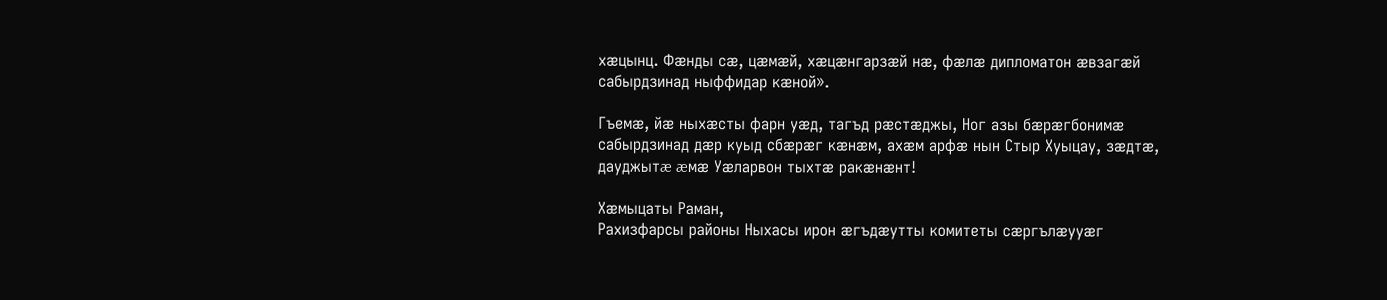хæцынц. Фæнды сæ, цæмæй, хæцæнгарзæй нæ, фæлæ дипломатон æвзагæй сабырдзинад ныффидар кæной».

Гъемæ, йæ ныхæсты фарн уæд, тагъд рæстæджы, Ног азы бæрæгбонимæ сабырдзинад дæр куыд сбæрæг кæнæм, ахæм арфæ нын Стыр Хуыцау, зæдтæ, дауджытæ æмæ Уæларвон тыхтæ ракæнæнт!

Хæмыцаты Раман,
Рахизфарсы районы Ныхасы ирон æгъдæутты комитеты сæргълæууæг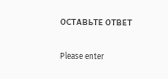ОСТАВЬТЕ ОТВЕТ

Please enter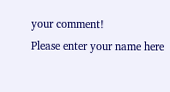your comment!
Please enter your name here